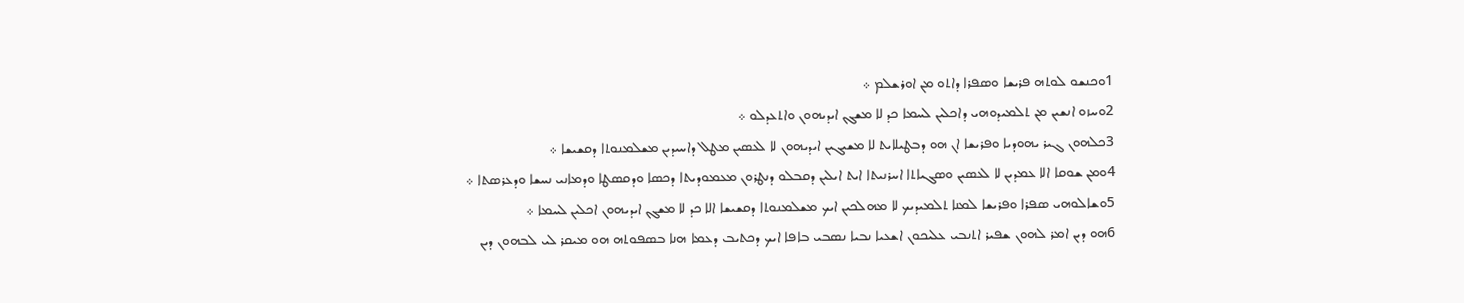1ܘܟܢܫܘ ܠܘܬܗ ܦܪܝܫܐ ܘܤܦܪܐ ܕܐܬܘ ܡܢ ܐܘܪܫܠܡ ܀
2ܘܚܙܘ ܐܢܫܝܢ ܡܢ ܬܠܡܝܕܘܗܝ ܕܐܟܠܝܢ ܠܚܡܐ ܟܕ ܠܐ ܡܫܓܢ ܐܝܕܝܗܘܢ ܘܐܬܥܕܠܘ ܀
3ܟܠܗܘܢ ܓܝܪ ܝܗܘܕܝܐ ܘܦܪܝܫܐ ܐܢ ܗܘ ܕܒܛܝܠܐܝܬ ܠܐ ܡܫܝܓܝܢ ܐܝܕܝܗܘܢ ܠܐ ܠܥܤܝܢ ܡܛܠ ܕܐܚܝܕܝܢ ܡܫܠܡܢܘܬܐ ܕܩܫܝܫܐ ܀
4ܘܡܢ ܫܘܩܐ ܐܠܐ ܥܡܕܝܢ ܠܐ ܠܥܤܝܢ ܘܤܓܝܐܬܐ ܐܚܪܢܝܬܐ ܐܝܬ ܐܝܠܝܢ ܕܩܒܠܘ ܕܢܛܪܘܢ ܡܥܡܘܕܝܬܐ ܕܟܤܐ ܘܕܩܤܛܐ ܘܕܡܐܢܝ ܢܚܫܐ ܘܕܥܪܤܬܐ ܀
5ܘܫܐܠܘܗܝ ܤܦܪܐ ܘܦܪܝܫܐ ܠܡܢܐ ܬܠܡܝܕܝܟ ܠܐ ܡܗܠܟܝܢ ܐܝܟ ܡܫܠܡܢܘܬܐ ܕܩܫܝܫܐ ܐܠܐ ܟܕ ܠܐ ܡܫܓܢ ܐܝܕܝܗܘܢ ܐܟܠܝܢ ܠܚܡܐ ܀
6ܗܘ ܕܝܢ ܐܡܪ ܠܗܘܢ ܫܦܝܪ ܐܬܢܒܝ ܥܠܝܟܘܢ ܐܫܥܝܐ ܢܒܝܐ ܢܤܒܝ ܒܐܦܐ ܐܝܟ ܕܟܬܝܒ ܕܥܡܐ ܗܢܐ ܒܤܦܘܬܗ ܗܘ ܡܝܩܪ ܠܝ ܠܒܗܘܢ ܕܝܢ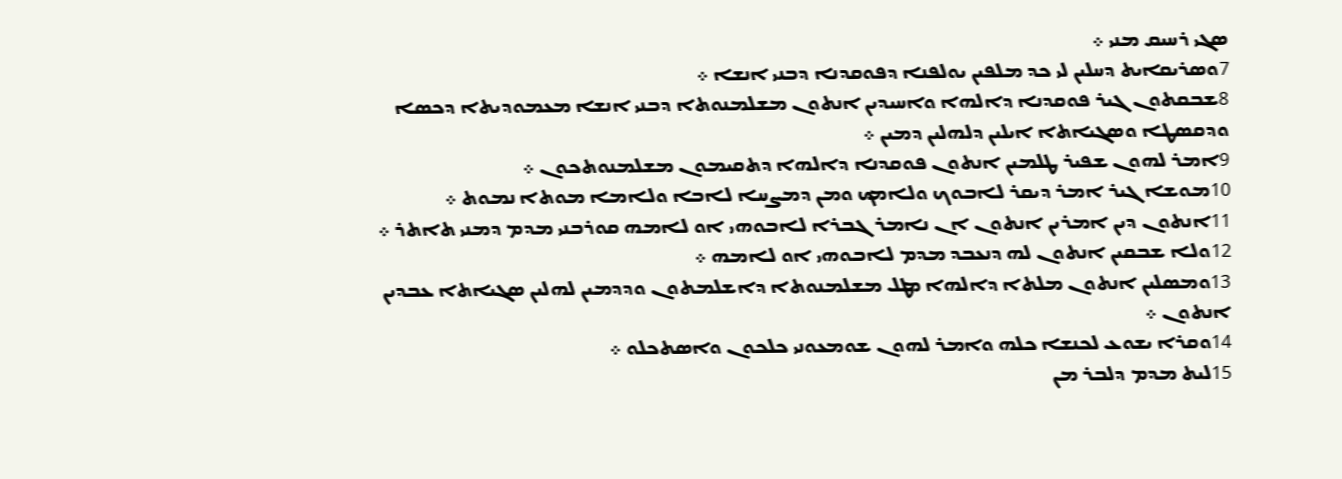ܤܓܝ ܪܚܝܩ ܡܢܝ ܀
7ܘܤܪܝܩܐܝܬ ܕܚܠܝܢ ܠܝ ܟܕ ܡܠܦܝܢ ܝܘܠܦܢܐ ܕܦܘܩܕܢܐ ܕܒܢܝ ܐܢܫܐ ܀
8ܫܒܩܬܘܢ ܓܝܪ ܦܘܩܕܢܐ ܕܐܠܗܐ ܘܐܚܝܕܝܢ ܐܢܬܘܢ ܡܫܠܡܢܘܬܐ ܕܒܢܝ ܐܢܫܐ ܡܥܡܘܕܝܬܐ ܕܟܤܐ ܘܕܩܤܛܐ ܘܤܓܝܐܬܐ ܐܝܠܝܢ ܕܠܗܠܝܢ ܕܡܝܢ ܀
9ܐܡܪ ܠܗܘܢ ܫܦܝܪ ܛܠܡܝܢ ܐܢܬܘܢ ܦܘܩܕܢܐ ܕܐܠܗܐ ܕܬܩܝܡܘܢ ܡܫܠܡܢܘܬܟܘܢ ܀
10ܡܘܫܐ ܓܝܪ ܐܡܪ ܕܝܩܪ ܠܐܒܘܟ ܘܠܐܡܟ ܘܡܢ ܕܡܨܚܐ ܠܐܒܐ ܘܠܐܡܐ ܡܘܬܐ ܢܡܘܬ ܀
11ܐܢܬܘܢ ܕܝܢ ܐܡܪܝܢ ܐܢܬܘܢ ܐܢ ܢܐܡܪ ܓܒܪܐ ܠܐܒܘܗܝ ܐܘ ܠܐܡܗ ܩܘܪܒܢܝ ܡܕܡ ܕܡܢܝ ܬܐܬܪ ܀
12ܘܠܐ ܫܒܩܝܢ ܐܢܬܘܢ ܠܗ ܕܢܥܒܕ ܡܕܡ ܠܐܒܘܗܝ ܐܘ ܠܐܡܗ ܀
13ܘܡܤܠܝܢ ܐܢܬܘܢ ܡܠܬܐ ܕܐܠܗܐ ܡܛܠ ܡܫܠܡܢܘܬܐ ܕܐܫܠܡܬܘܢ ܘܕܕܡܝܢ ܠܗܠܝܢ ܤܓܝܐܬܐ ܥܒܕܝܢ ܐܢܬܘܢ ܀
14ܘܩܪܐ ܝܫܘܥ ܠܟܢܫܐ ܟܠܗ ܘܐܡܪ ܠܗܘܢ ܫܘܡܥܘܢܝ ܟܠܟܘܢ ܘܐܤܬܟܠܘ ܀
15ܠܝܬ ܡܕܡ ܕܠܒܪ ܡܢ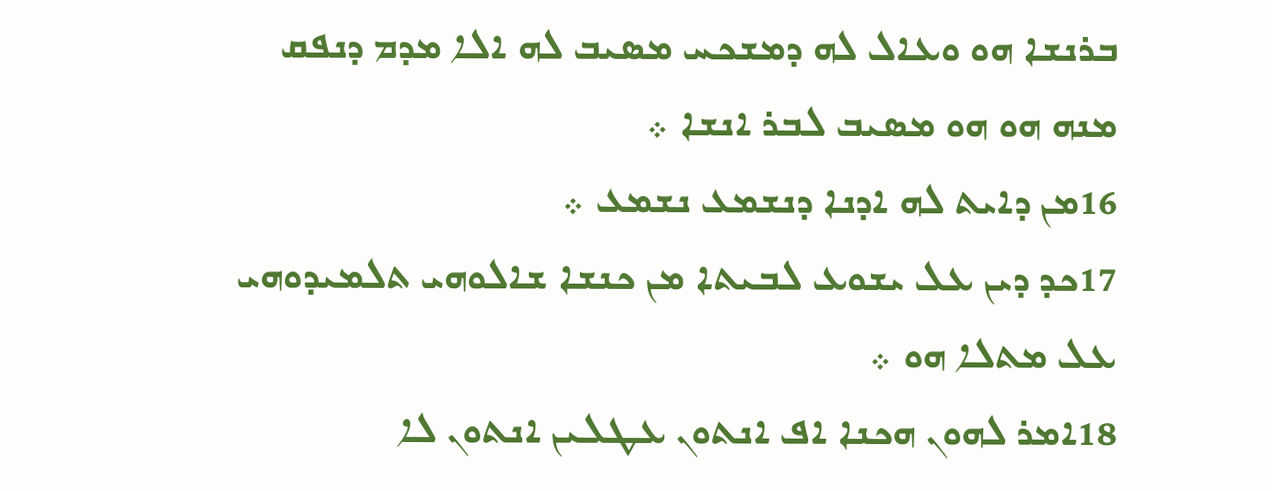ܒܪܢܫܐ ܗܘ ܘܥܐܠ ܠܗ ܕܡܫܟܚ ܡܤܝܒ ܠܗ ܐܠܐ ܡܕܡ ܕܢܦܩ ܡܢܗ ܗܘ ܗܘ ܡܤܝܒ ܠܒܪ ܐܢܫܐ ܀
16ܡܢ ܕܐܝܬ ܠܗ ܐܕܢܐ ܕܢܫܡܥ ܢܫܡܥ ܀
17ܟܕ ܕܝܢ ܥܠ ܝܫܘܥ ܠܒܝܬܐ ܡܢ ܟܢܫܐ ܫܐܠܘܗܝ ܬܠܡܝܕܘܗܝ ܥܠ ܡܬܠܐ ܗܘ ܀
18ܐܡܪ ܠܗܘܢ ܗܟܢܐ ܐܦ ܐܢܬܘܢ ܥܛܠܝܢ ܐܢܬܘܢ ܠܐ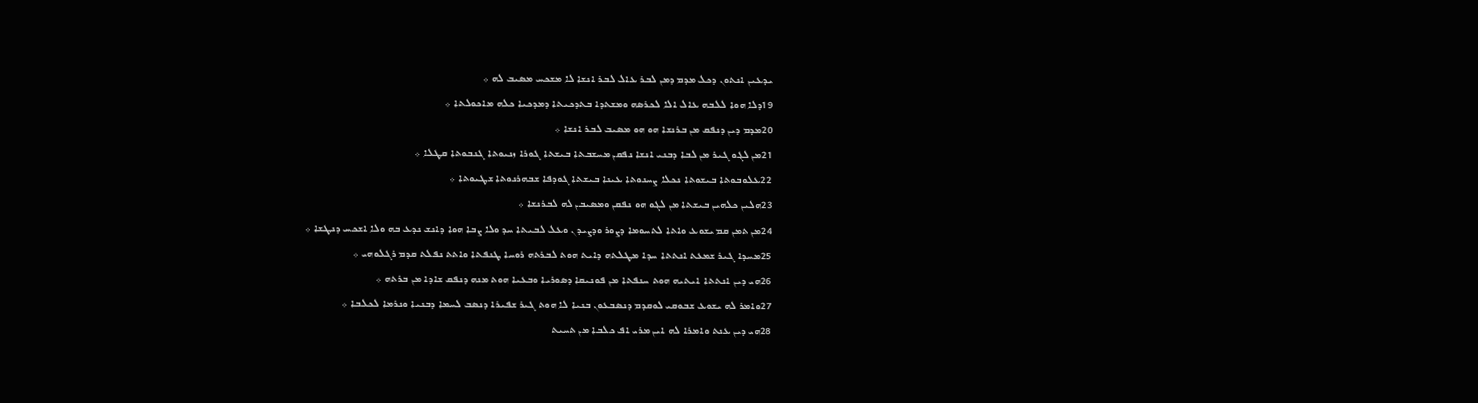ܝܕܥܝܢ ܐܢܬܘܢ ܕܟܠ ܡܕܡ ܕܡܢ ܠܒܪ ܥܐܠ ܠܒܪ ܐܢܫܐ ܠܐ ܡܫܟܚ ܡܤܝܒ ܠܗ ܀
19ܕܠܐ ܗܘܐ ܠܠܒܗ ܥܐܠ ܐܠܐ ܠܟܪܤܗ ܘܡܫܬܕܐ ܒܬܕܟܝܬܐ ܕܡܕܟܝܐ ܟܠܗ ܡܐܟܘܠܬܐ ܀
20ܡܕܡ ܕܝܢ ܕܢܦܩ ܡܢ ܒܪܢܫܐ ܗܘ ܗܘ ܡܤܝܒ ܠܒܪ ܐܢܫܐ ܀
21ܡܢ ܠܓܘ ܓܝܪ ܡܢ ܠܒܐ ܕܒܢܝ ܐܢܫܐ ܢܦܩܢ ܡܚܫܒܬܐ ܒܝܫܬܐ ܓܘܪܐ ܙܢܝܘܬܐ ܓܢܒܘܬܐ ܩܛܠܐ ܀
22ܥܠܘܒܘܬܐ ܒܝܫܘܬܐ ܢܟܠܐ ܨܚܢܘܬܐ ܥܝܢܐ ܒܝܫܬܐ ܓܘܕܦܐ ܫܒܗܪܢܘܬܐ ܫܛܝܘܬܐ ܀
23ܗܠܝܢ ܟܠܗܝܢ ܒܝܫܬܐ ܡܢ ܠܓܘ ܗܘ ܢܦܩܢ ܘܡܤܝܒܢ ܠܗ ܠܒܪܢܫܐ ܀
24ܡܢ ܬܡܢ ܩܡ ܝܫܘܥ ܘܐܬܐ ܠܬܚܘܡܐ ܕܨܘܪ ܘܕܨܝܕܢ ܘܥܠ ܠܒܝܬܐ ܚܕ ܘܠܐ ܨܒܐ ܗܘܐ ܕܐܢܫ ܢܕܥ ܒܗ ܘܠܐ ܐܫܟܚ ܕܢܛܫܐ ܀
25ܡܚܕܐ ܓܝܪ ܫܡܥܬ ܐܢܬܬܐ ܚܕܐ ܡܛܠܬܗ ܕܐܝܬ ܗܘܬ ܠܒܪܬܗ ܪܘܚܐ ܛܢܦܬܐ ܘܐܬܬ ܢܦܠܬ ܩܕܡ ܪܓܠܘܗܝ ܀
26ܗܝ ܕܝܢ ܐܢܬܬܐ ܐܝܬܝܗ ܗܘܬ ܚܢܦܬܐ ܡܢ ܦܘܢܝܩܐ ܕܤܘܪܝܐ ܘܒܥܝܐ ܗܘܬ ܡܢܗ ܕܢܦܩ ܫܐܕܐ ܡܢ ܒܪܬܗ ܀
27ܘܐܡܪ ܠܗ ܝܫܘܥ ܫܒܘܩܝ ܠܘܩܕܡ ܕܢܤܒܥܘܢ ܒܢܝܐ ܠܐ ܗܘܬ ܓܝܪ ܫܦܝܪܐ ܕܢܤܒ ܠܚܡܐ ܕܒܢܝܐ ܘܢܪܡܐ ܠܟܠܒܐ ܀
28ܗܝ ܕܝܢ ܥܢܬ ܘܐܡܪܐ ܠܗ ܐܝܢ ܡܪܝ ܐܦ ܟܠܒܐ ܡܢ ܬܚܝܬ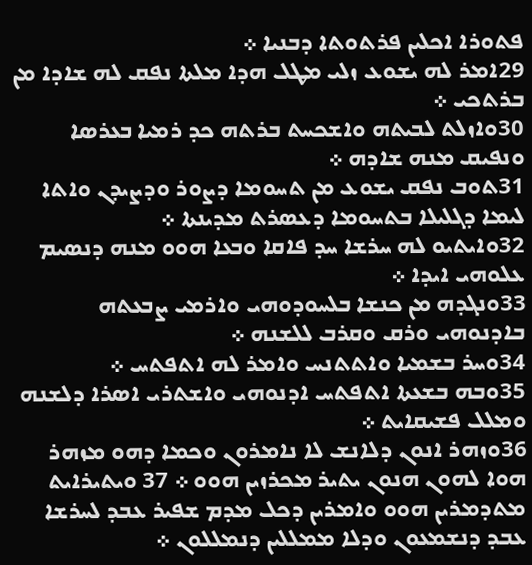ܦܬܘܪܐ ܐܟܠܝܢ ܦܪܬܘܬܐ ܕܒܢܝܐ ܀
29ܐܡܪ ܠܗ ܝܫܘܥ ܙܠܝ ܡܛܠ ܗܕܐ ܡܠܬܐ ܢܦܩ ܠܗ ܫܐܕܐ ܡܢ ܒܪܬܟܝ ܀
30ܘܐܙܠܬ ܠܒܝܬܗ ܘܐܫܟܚܬ ܒܪܬܗ ܟܕ ܪܡܝܐ ܒܥܪܤܐ ܘܢܦܝܩ ܡܢܗ ܫܐܕܗ ܀
31ܬܘܒ ܢܦܩ ܝܫܘܥ ܡܢ ܬܚܘܡܐ ܕܨܘܪ ܘܕܨܝܕܢ ܘܐܬܐ ܠܝܡܐ ܕܓܠܝܠܐ ܒܬܚܘܡܐ ܕܥܤܪܬ ܡܕܝܢܬܐ ܀
32ܘܐܝܬܝܘ ܠܗ ܚܪܫܐ ܚܕ ܦܐܩܐ ܘܒܥܐ ܗܘܘ ܡܢܗ ܕܢܤܝܡ ܥܠܘܗܝ ܐܝܕܐ ܀
33ܘܢܓܕܗ ܡܢ ܟܢܫܐ ܒܠܚܘܕܘܗܝ ܘܐܪܡܝ ܨܒܥܬܗ ܒܐܕܢܘܗܝ ܘܪܩ ܘܩܪܒ ܠܠܫܢܗ ܀
34ܘܚܪ ܒܫܡܝܐ ܘܐܬܬܢܚ ܘܐܡܪ ܠܗ ܐܬܦܬܚ ܀
35ܘܒܗ ܒܫܥܬܐ ܐܬܦܬܚ ܐܕܢܘܗܝ ܘܐܫܬܪܝ ܐܤܪܐ ܕܠܫܢܗ ܘܡܠܠ ܦܫܝܩܐܝܬ ܀
36ܘܙܗܪ ܐܢܘܢ ܕܠܐܢܫ ܠܐ ܢܐܡܪܘܢ ܘܟܡܐ ܕܗܘ ܡܙܗܪ ܗܘܐ ܠܗܘܢ ܗܢܘܢ ܝܬܝܪ ܡܟܪܙܝܢ ܗܘܘ ܀ 37 ܘܝܬܝܪܐܝܬ ܡܬܕܡܪܝܢ ܗܘܘ ܘܐܡܪܝܢ ܕܟܠ ܡܕܡ ܫܦܝܪ ܥܒܕ ܠܚܪܫܐ ܥܒܕ ܕܢܫܡܥܘܢ ܘܕܠܐ ܡܡܠܠܝܢ ܕܢܡܠܠܘܢ ܀